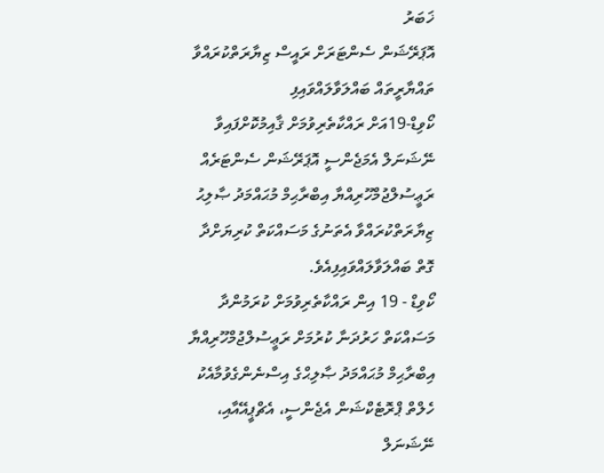ޚަބަރު
އޮޕަރޭޝަން ސެންޓަރަށް ރައީސް ޒިޔާރަތްކުރައްވާ ތައްޔާރީތައް ބައްލަވާލައްވައިފި
ކޯވިޑް-19އަށް ރައްކާތެރިވުމަށް ޤާއިމުކޮށްފައިވާ ނޭޝަނަލް އެމަޖެންސީ އޮޕަރޭޝަން ސެންޓަރެއް ރަޢީސުލްޖުމްހޫރިއްޔާ އިބްރާޙިމް މުޙައްމަދު ޞާލިޙު ޒިޔާރަތްކުރައްވާ އެތަނުގެ މަސައްކަތް ކުރިޔަށްދާ ގޮތް ބައްލަވާލައްވައިފިއެވެ.
ކޯވިޑް - 19 އިން ރައްކާތެރިވުމަށް ކުރަމުންދާ މަސައްކަތް ހަރުދަނާ ކުރުމަށް ރަޢީސުލްޖުމްހޫރިއްޔާ އިބްރާޙިމް މުޙައްމަދު ޞާލިޙްގެ އިސްނެންގެވުމާއެކު ހެލްތް ޕްރޮޓެކްޝަން އެޖެންސީ، އެޗްޕީއޭއާއި، ނޭޝަނަލް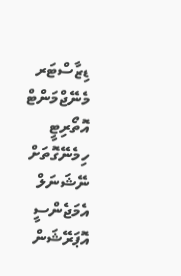ޑިޒާސްޓަރ މެނޭޖްމަންޓް އޮތޯރިޓީ ހިމެނޭގޮތަށް ނޭޝަނަލް އެމަޖެންސީ އޮޕަރޭޝަން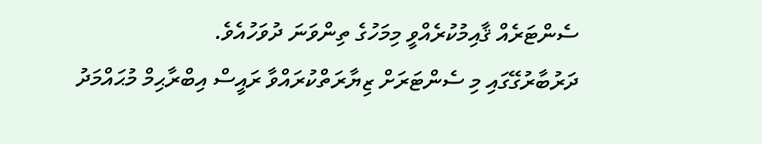ސެންޓަރެއް ޤާއިމުކުރެއްވީ މިމަހުގެ ތިންވަނަ ދުވަހުއެވެ.
ދަރުބާރުގޭގައި މި ސެންޓަރަށް ޒިޔާރަތްކުރައްވާ ރައީސް އިބްރާޙިމް މުޙައްމަދު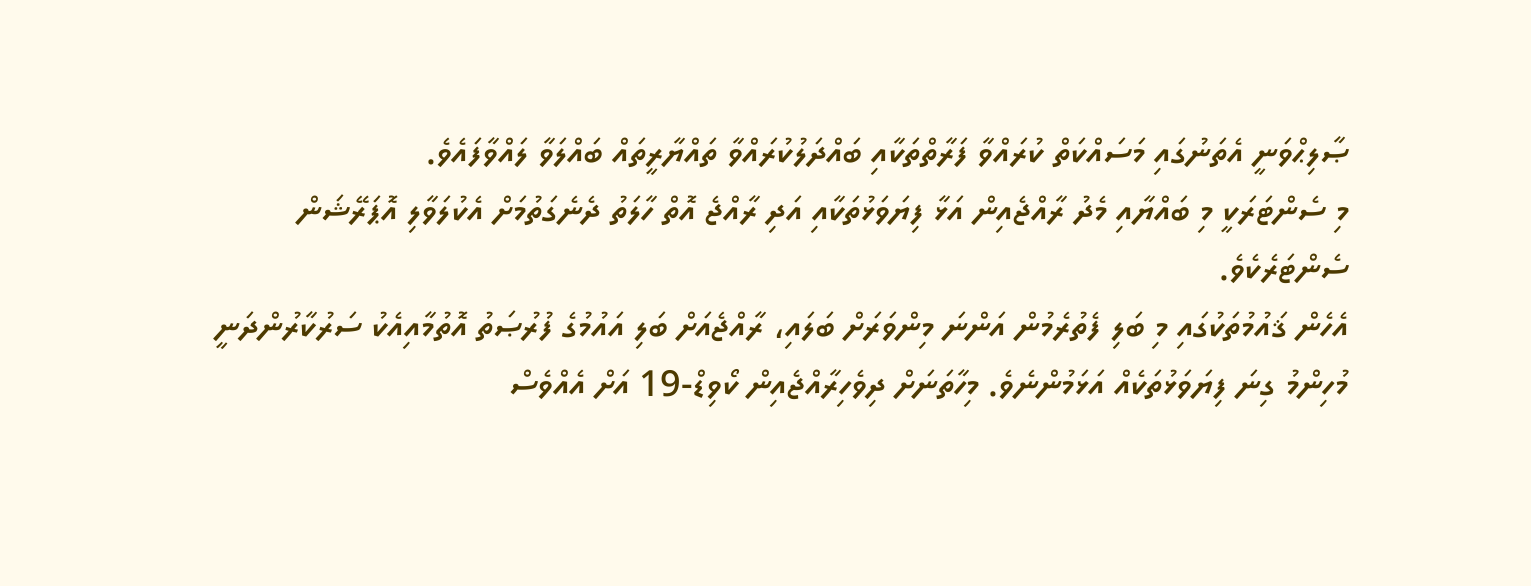ޞާލިޙްވަނީ އެތަނުގައި މަސައްކަތް ކުރައްވާ ފަރާތްތަކާއި ބައްދަލުކުރައްވާ ތައްޔާރީތައް ބައްލަވާ ލައްވާފައެވެ.
މި ސެންޓަރަކީ މި ބައްޔާއި މެދު ރާއްޖެއިން އަޅާ ފިޔަވަޅުތަކާއި އަދި ރާއްޖެ އޮތް ހާލަތު ދެނެގަތުމަށް އެކުލަވާލި އޮޕަރޭޝަން ސެންޓަރެކެވެ.
އެހެން ޤައުމުތަކުގައި މި ބަލި ފެތުރެމުން އަންނަ މިންވަރަށް ބަލައި، ރާއްޖެއަށް ބަލި އައުމުގެ ފުރުޞަތު އޮތުމާއިއެކު ސަރުކާރުންދަނީ މުހިންމު ގިނަ ފިޔަވަޅުތަކެއް އަޅަމުންނެވެ. މިހާތަނަށް ދިވެހިރާއްޖެއިން ކޯވިޑް-19 އަށް އެއްވެސް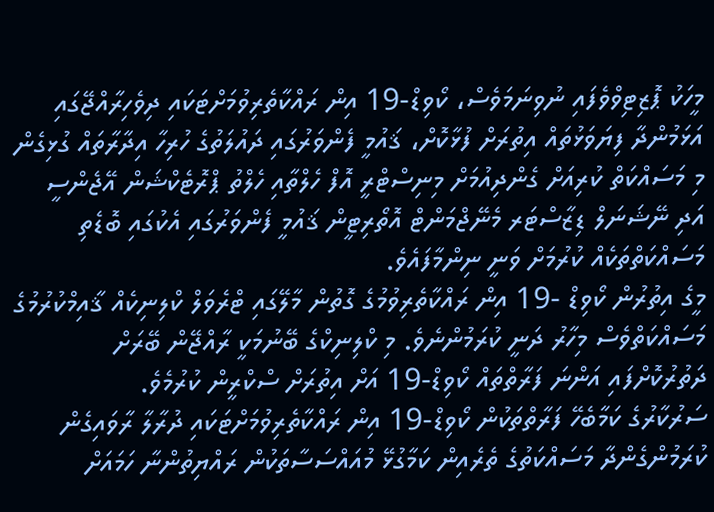މީހަކު ޕޮޒިޓިވްވެފައި ނުވިނަމަވެސް، ކޯވިޑް-19 އިން ރައްކާތެރިވުމަށްޓަކައި ދިވެހިރާއްޖޭގައި އަޅަމުންދާ ފިޔަވަޅުތައް އިތުރަށް ފުޅާކޮށް، ޤައުމީ ފެންވަރުގައި ދައުލަތުގެ ހުރިހާ އިދާރާތައް ގުޅިގެން މި މަސައްކަތް ކުރިއަށް ގެންދިއުމަށް މިނިސްޓްރީ އޮފް ހެލްތާއި ހެލްތު ޕްރޮޓެކްޝަން އޭޖެންސީ އަދި ނޭޝަނަލް ޑިޒާސްޓަރ މެނޭޖްމަންޓް އޮތޯރިޓީން ޤައުމީ ފެންވަރުގައި އެކުގައި ބޮޑެތި މަސައްކަތްތަކެއް ކުރުމަށް ވަނީ ނިންމާފައެވެ.
މީގެ އިތުރުން ކޯވިޑް -19 އިން ރައްކާތެރިވުމުގެ ގޮތުން މާލޭގައި ޓްރެވަލް ކްލިނިކެއް ޤާއިމްކުރުމުގެ މަސައްކަތްވެސް މިހާރު ދަނީ ކުރަމުންނެވެ. މި ކްލިނިކްގެ ބޭނުމަކީ ރާއްޖޭން ބޭރަށް ދަތުރުކޮށްފައި އަންނަ ފަރާތްތައް ކޯވިޑް-19 އަށް އިތުރަށް ސްކްރީން ކުރުމެވެ.
ސަރުކާރުގެ ކަމާބެހޭ ފަރާތްތަކުން ކޯވިޑް-19 އިން ރައްކާތެރިވުމަށްޓަކައި ދުރާލާ ރާވައިގެން ކުރަމުންގެންދާ މަސައްކަތުގެ ތެރެއިން ކަމާގުޅޭ މުއައްސަސާތަކުން ރައްޔިތުންނާ ހަމައަށް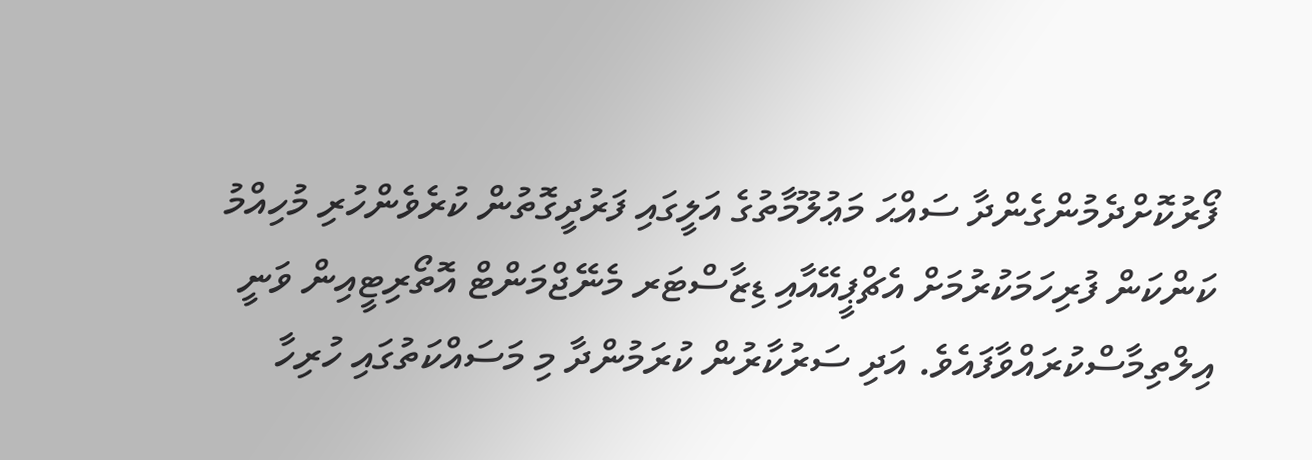ފޯރުކޮށްދެމުންގެންދާ ސައްޙަ މަޢުލޫމާތުގެ އަލީގައި ފަރުދީގޮތުން ކުރެވެންހުރި މުހިއްމު ކަންކަން ފުރިހަމަކުރުމަށް އެޗްޕީއޭއާއި ޑިޒާސްޓަރ މެނޭޖްމަންޓް އޮތޯރިޓީއިން ވަނީ އިލްތިމާސްކުރައްވާފައެވެ. އަދި ސަރުކާރުން ކުރަމުންދާ މި މަސައްކަތުގައި ހުރިހާ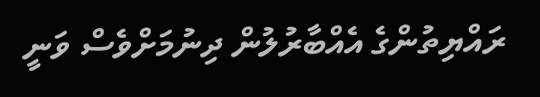ރައްޔިތުންގެ އެއްބާރުލުން ދިނުމަށްވެސް ވަނީ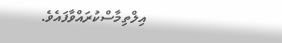އިލްތިމާސްކުރައްވާފައެވެ.